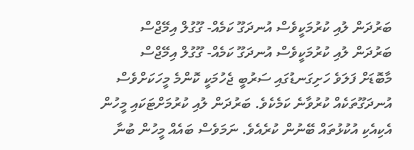ބަރުދަން ލުއި ކުރުމަކީވެސް އުނދަގޫ ކަމެއް- ގޫގުލް އިމޭޖްސް
ބަރުދަން ލުއި ކުރުމަކީވެސް އުނދަގޫ ކަމެއް- ގޫގުލް އިމޭޖްސް
މާބޮޑަށް ފަލަވެ ހަށިގަނޑުގައި ސަރުބީ ޖެހުމަކީ ކޮންމެ މީހަކަށްވެސް އުނދަގޫތަކެއް ކުރުވާނެ ކަމެކެވެ. ބަރުދަން ލުއި ކުރުމަށްޓަކައި މީހުން އެކިއެކި އުކުޅުތައް ބޭނުން ކުރެއެވެ. ނަމަވެސް ބައެއް މީހުން ބުނާ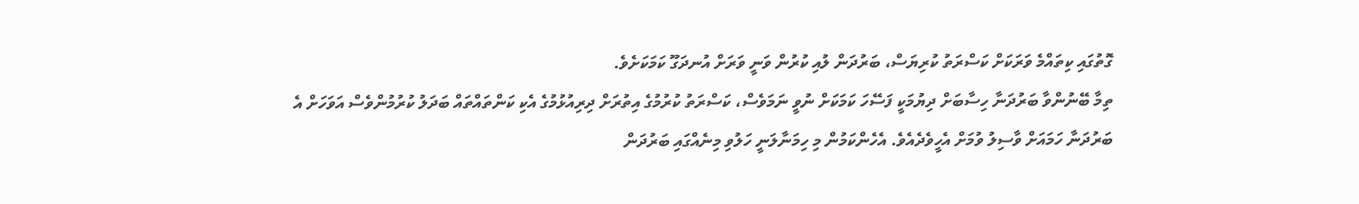ގޮތުގައި ކިތައްމެ ވަރަކަށް ކަސްރަތު ކުރިޔަސް، ބަރުދަން ލުއި ކުރުން ވަނީ ވަރަށް އުނދަގޫ ކަމަކަށެވެ.
ތިމާ ބޭނުންވާ ބަރުދަނާ ހިސާބަށް ދިޔުމަކީ ފަސޭހަ ކަމަކަށް ނުވީ ނަމަވެސް، ކަސްރަތު ކުރުމުގެ އިތުރަށް ދިރިއުޅުމުގެ އެކި ކަންތައްތައް ބަދަލު ކުރުމުންވެސް އަވަހަށް އެ ބަރުދަނާ ހަމައަށް ވާސިލު ވުމަށް އެހީވެދެއެވެ. އެހެންކަމުން މި ހިމަނާލަނީ ހަލުވި މިނެއްގައި ބަރުދަން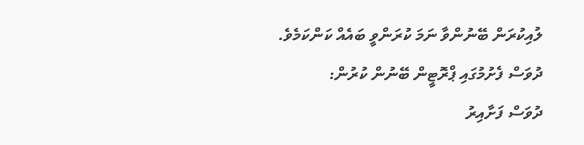ލުއިކުރަން ބޭނުންވާ ނަމަ ކުރަންވީ ބައެއް ކަންކަމެވެ.
ދުވަސް ފެށުމުގައި ޕްރޮޓީން ބޭނުން ކުރުން:
ދުވަސް ފަށާއިރު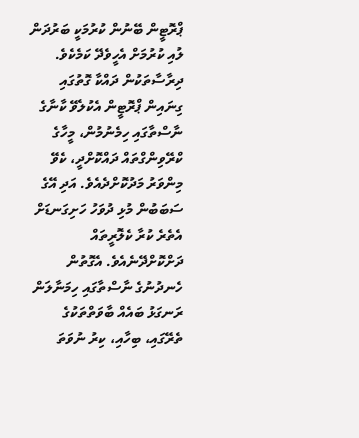ޕްރޮޓީން ބޭނުން ކުރުމަކީ ބަރުދަން ލުއި ކުރުމަށް އެހީވެދޭ ކަމެކެވެ. ދިރާސާތަކުން ދައްކާ ގޮތުގައި ގިނައިން ޕްރޮޓީން އެކުލެވޭ ކާނާގެ ނާސްތާގައި ހިމެނުމުން، މީހާގެ ކްރޭވިންގްތައް ދައްކޮށްދީ، ކެވޭ މިންވަރު މަދުކޮށްދެއެވެ. އަދި އޭގެ ސަބަބުން މުޅި ދުވަހު ހަށިގަނޑަށް އެތެރެ ކުރާ ކެލޮރީތައް ދަށްކޮށްދޭނެއެވެ. އެގޮތުން ހެނދުނުގެ ނާސްތާގައި ހިމަނާލަން ރަނގަޅު ބައެއް ބާވަތްތަކުގެ ތެރޭގައި، ބިހާއި، ކިރު ނުވަތަ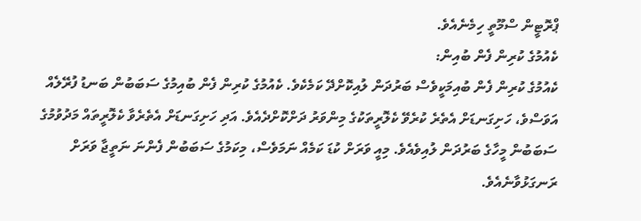ޕްރޮޓީން ސްމޫތީ ހިމެނެއެވެ.
ކެއުމުގެ ކުރިން ފެން ބުއިން:
ކެއުމުގެ ކުރިން ފެން ބުއިމަކީވެސް ބަރުދަން ލުއިކޮށްދޭ ކަމެކެވެ. ކެއުމުގެ ކުރިން ފެން ބުއިމުގެ ސަބަބުން ބަނޑު ފުރޭލެއް އަވަސްވެ، ހަށިގަނޑަށް އެތެރެ ކުރެވޭ ކެލޮރީތަކުގެ މިންވަރު ދަށްކޮށްދެއެވެ. އަދި ހަށިގަނޑަށް އެތެރެވާ ކެލޮރީތައް މަދުވުމުގެ ސަބަބުން މީހާގެ ބަރުދަން ލުއިވެއެވެ. މިއީ ވަރަށް ކުޑަ ކަމެއް ނަމަވެސް، މިކަމުގެ ސަބަބުން ފެންނަ ނަތީޖާ ވަރަށް ރަނގަޅުވާނެއެވެ.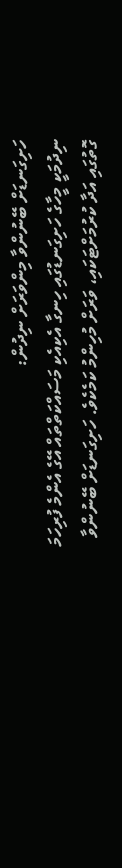ހަށިގަނޑަށް ބޭނުންވާ މިންވަރަށް ނިދުން:
ނިދުމަކީ މީހާގެ ހަށިގަނޑުގައި ހިނގާ އެކިއެކި މަސައްކަތްތައް އޭގެ އެންމެ ފުރިހަމަ ގޮތުގައި އަދާ ކުރުމަށްޓަކައި، ވަރަށް މުހިންމު ކަމެކެވެ. ހަށިގަނޑަށް ބޭނުންވާ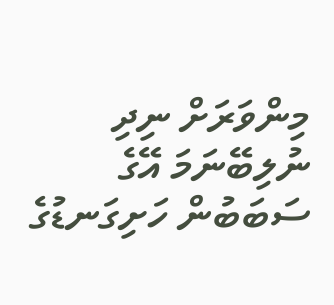މިންވަރަށް ނިދި ނުލިބޭނަމަ އޭގެ ސަބަބުން ހަށިގަނޑުގެ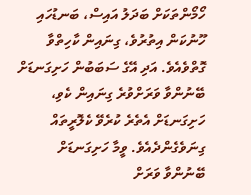ހޯމޯންތަކަށް ބަދަލު އައިސް، ބަނޑުހައި ހޫނުކަން އިތުރުވެ، ގިނައިން ކާހިތްވާ ގޮތްވެއެވެ. އަދި އޭގެ ސަބަބުން ހަށިގަނޑަށް ބޭނުންވާ ވަރަށްވުރެ ގިނައިން ކެވި، ހަށިގަނޑަށް އެތެރެ ކުރެވޭ ކެލޮރީތައް ގިނަވެގެންދެއެވެ. ވީމާ ހަށިގަނޑަށް ބޭނުންވާ ވަރަށް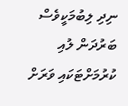ނިދި ލިބުމަކީވެސް ބަރުދަން ލުއި ކުރުމަށްޓަކައި ވަރަށް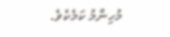މުހިންމު ކަމެކެވެ.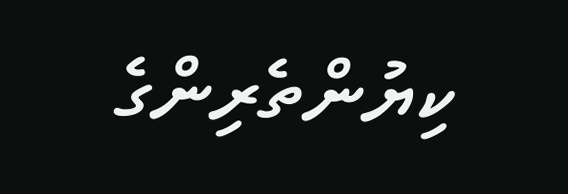ކިޔުންތެރިންގެ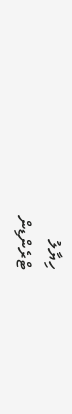ހިޔާލު
ޓްރެންޑިން